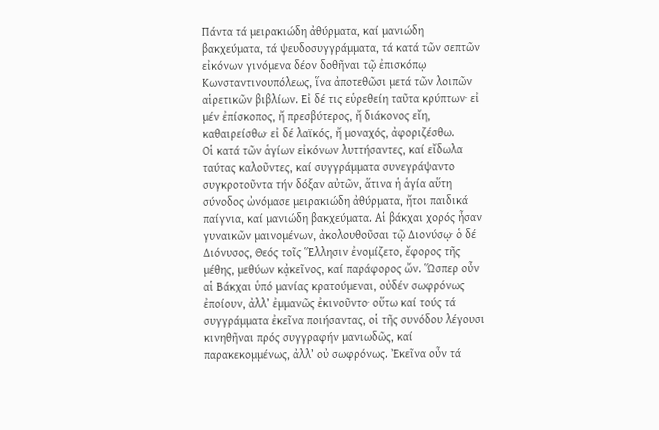Πάντα τά μειρακιώδη ἀθύρματα, καί μανιώδη βακχεύματα, τά ψευδοσυγγράμματα, τά κατά τῶν σεπτῶν εἰκόνων γινόμενα δέον δοθῆναι τῷ ἐπισκόπῳ Κωνσταντινουπόλεως, ἵνα ἀποτεθῶσι μετά τῶν λοιπῶν αἱρετικῶν βιβλίων. Εἰ δέ τις εὑρεθείη ταῦτα κρύπτων· εἰ μέν ἐπίσκοπος, ἤ πρεσβύτερος, ἤ διάκονος εἴη, καθαιρείσθω· εἰ δέ λαϊκός, ἤ μοναχός, ἀφοριζέσθω.
Οἱ κατά τῶν ἁγίων εἰκόνων λυττήσαντες, καί εἴδωλα ταύτας καλοῦντες, καί συγγράμματα συνεγράψαντο συγκροτοῦντα τήν δόξαν αὐτῶν, ἅτινα ἡ ἁγία αὕτη σύνοδος ὠνόμασε μειρακιώδη ἀθύρματα, ἤτοι παιδικά παίγνια, καί μανιώδη βακχεύματα. Αἱ βάκχαι χορός ἦσαν γυναικῶν μαινομένων, ἀκολουθοῦσαι τῷ Διονύσῳ∙ ὁ δέ Διόνυσος, Θεός τοῖς Ἕλλησιν ἐνομίζετο, ἔφορος τῆς μέθης, μεθύων κᾀκεῖνος, καί παράφορος ὤν. Ὥσπερ οὖν αἱ Βάκχαι ὑπό μανίας κρατούμεναι, οὐδέν σωφρόνως ἐποίουν, ἀλλ’ ἐμμανῶς ἐκινοῦντο∙ οὕτω καί τούς τά συγγράμματα ἐκεῖνα ποιήσαντας, οἱ τῆς συνόδου λέγουσι κινηθῆναι πρός συγγραφήν μανιωδῶς, καί παρακεκομμένως, ἀλλ’ οὐ σωφρόνως. Ἐκεῖνα οὖν τά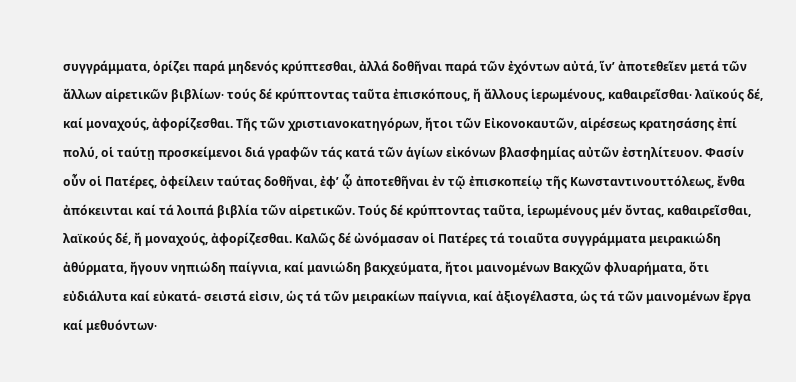συγγράμματα, ὁρίζει παρά μηδενός κρύπτεσθαι, ἀλλά δοθῆναι παρά τῶν ἐχόντων αὐτά, ἵν’ ἀποτεθεῖεν μετά τῶν ἄλλων αἱρετικῶν βιβλίων∙ τούς δέ κρύπτοντας ταῦτα ἐπισκόπους, ἤ ἄλλους ἱερωμένους, καθαιρεῖσθαι∙ λαϊκούς δέ, καί μοναχούς, ἀφορίζεσθαι. Τῆς τῶν χριστιανοκατηγόρων, ἤτοι τῶν Εἰκονοκαυτῶν, αἱρέσεως κρατησάσης ἐπί πολύ, οἱ ταύτῃ προσκείμενοι διά γραφῶν τάς κατά τῶν ἁγίων εἰκόνων βλασφημίας αὐτῶν ἐστηλίτευον. Φασίν οὖν οἱ Πατέρες, ὀφείλειν ταύτας δοθῆναι, ἐφ’ ᾧ ἀποτεθῆναι ἐν τῷ ἐπισκοπείῳ τῆς Κωνσταντινουττόλεως, ἔνθα ἀπόκεινται καί τά λοιπά βιβλία τῶν αἱρετικῶν. Τούς δέ κρύπτοντας ταῦτα, ἱερωμένους μέν ὄντας, καθαιρεῖσθαι, λαϊκούς δέ, ἤ μοναχούς, ἀφορίζεσθαι. Καλῶς δέ ὠνόμασαν οἱ Πατέρες τά τοιαῦτα συγγράμματα μειρακιώδη ἀθύρματα, ἤγουν νηπιώδη παίγνια, καί μανιώδη βακχεύματα, ἤτοι μαινομένων Βακχῶν φλυαρήματα, ὅτι εὐδιάλυτα καί εὐκατά- σειστά εἰσιν, ὡς τά τῶν μειρακίων παίγνια, καί ἀξιογέλαστα, ὡς τά τῶν μαινομένων ἔργα καί μεθυόντων∙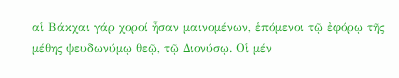αἱ Βάκχαι γάρ χοροί ἦσαν μαινομένων, ἑπόμενοι τῷ ἐφόρῳ τῆς μέθης ψευδωνύμῳ θεῷ, τῷ Διονύσῳ. Οἱ μέν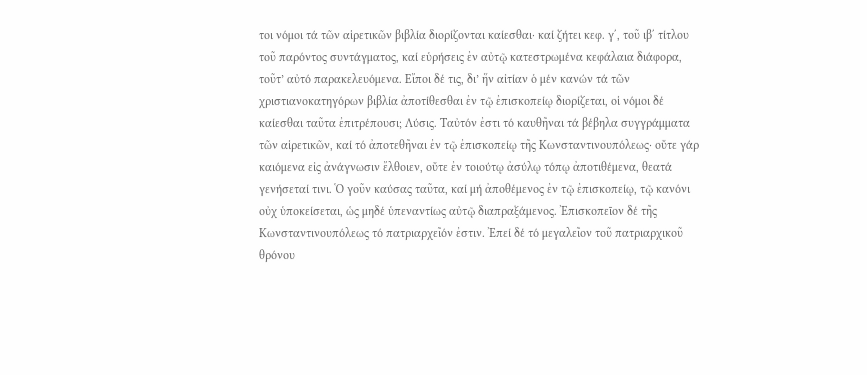τοι νόμοι τά τῶν αἱρετικῶν βιβλία διορίζονται καίεσθαι∙ καί ζήτει κεφ. γ΄, τοῦ ιβ΄ τίτλου τοῦ παρόντος συντάγματος, καί εὑρήσεις ἐν αὐτῷ κατεστρωμένα κεφάλαια διάφορα, τοῦτ’ αὐτό παρακελευόμενα. Εἴποι δέ τις, δι’ ἥν αἰτίαν ὁ μέν κανών τά τῶν χριστιανοκατηγόρων βιβλία ἀποτίθεσθαι ἐν τῷ ἐπισκοπείῳ διορίζεται, οἱ νόμοι δέ καίεσθαι ταῦτα ἐπιτρέπουσι; Λύσις. Ταὐτόν ἐστι τό καυθῆναι τά βέβηλα συγγράμματα τῶν αἱρετικῶν, καί τό ἀποτεθῆναι ἐν τῷ ἐπισκοπείῳ τῆς Κωνσταντινουπόλεως∙ οὔτε γάρ καιόμενα εἰς ἀνάγνωσιν ἔλθοιεν, οὔτε ἐν τοιούτῳ ἀσύλῳ τόπῳ ἀποτιθέμενα, θεατά γενήσεταί τινι. Ὁ γοῦν καύσας ταῦτα, καί μή ἀποθέμενος ἐν τῷ ἐπισκοπείῳ, τῷ κανόνι οὐχ ὑποκείσεται, ὡς μηδέ ὑπεναντίως αὐτῷ διαπραξάμενος. Ἐπισκοπεῑον δέ τῆς Κωνσταντινουπόλεως τό πατριαρχεῖόν ἐστιν. Ἐπεί δέ τό μεγαλεῖον τοῦ πατριαρχικοῦ θρόνου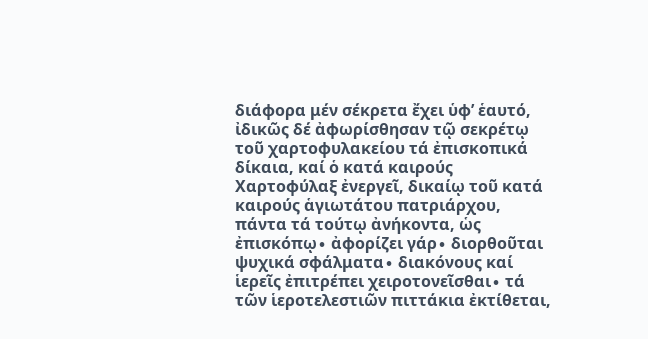διάφορα μέν σέκρετα ἔχει ὑφ’ ἑαυτό, ἰδικῶς δέ ἀφωρίσθησαν τῷ σεκρέτῳ τοῦ χαρτοφυλακείου τά ἐπισκοπικά δίκαια, καί ὁ κατά καιρούς Χαρτοφύλαξ ἐνεργεῖ, δικαίῳ τοῦ κατά καιρούς ἁγιωτάτου πατριάρχου, πάντα τά τούτῳ ἀνήκοντα, ὡς ἐπισκόπῳ∙ ἀφορίζει γάρ∙ διορθοῦται ψυχικά σφάλματα∙ διακόνους καί ἱερεῖς ἐπιτρέπει χειροτονεῖσθαι∙ τά τῶν ἱεροτελεστιῶν πιττάκια ἐκτίθεται,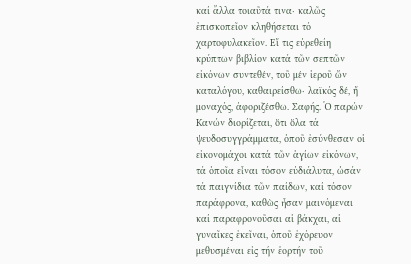καί ἄλλα τοιαῦτά τινα∙ καλῶς ἐπισκοπεῖον κληθήσεται τό χαρτοφυλακεῖον. Εἴ τις εὑρεθείη κρύπτων βιβλίον κατά τῶν σεπτῶν εἰκόνων συντεθέν, τοῦ μέν ἱεροῦ ὤν καταλόγου, καθαιρείσθω∙ λαϊκός δέ, ἤ μοναχός, ἀφοριζέσθω. Σαφής. Ὁ παρών Κανών διορίζεται, ὅτι ὅλα τά ψευδοσυγγράμματα, ὁποῦ ἐσύνθεσαν οἱ εἰκονομάχοι κατά τῶν ἁγίων εἰκόνων, τά ὁποῖα εἶναι τόσον εὐδιάλυτα, ὡσάν τά παιγνίδια τῶν παίδων, καί τόσον παράφρονα, καθὼς ἦσαν μαινόμεναι καί παραφρονοῦσαι αἱ βάκχαι, αἱ γυναῖκες ἐκεῖναι, ὁποῦ ἐχόρευον μεθυσμέναι εἰς τήν ἑορτήν τοῦ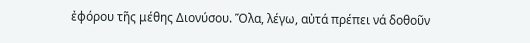ἐφόρου τῆς μέθης Διονύσου. Ὅλα, λέγω, αὐτά πρέπει νά δοθοῦν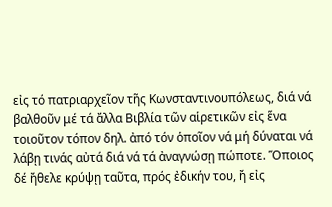εἰς τό πατριαρχεῖον τῆς Κωνσταντινουπόλεως, διά νά βαλθοῦν μέ τά ἄλλα Βιβλία τῶν αἱρετικῶν εἰς ἕνα τοιοῦτον τόπον δηλ. ἀπό τόν ὁποῖον νά μή δύναται νά λάβῃ τινάς αὐτά διά νά τά ἀναγνώσῃ πώποτε. Ὅποιος δέ ἤθελε κρύψῃ ταῦτα, πρός ἐδικήν του, ἤ εἰς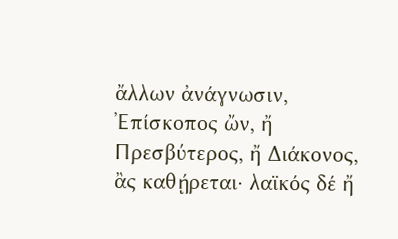ἄλλων ἀνάγνωσιν, Ἐπίσκοπος ὤν, ἤ Πρεσβύτερος, ἤ Διάκονος, ἂς καθῄρεται∙ λαϊκός δέ ἤ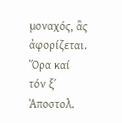μοναχός, ἂς ἀφορίζεται. Ὅρα καί τόν ξ΄ Ἀποστολ.